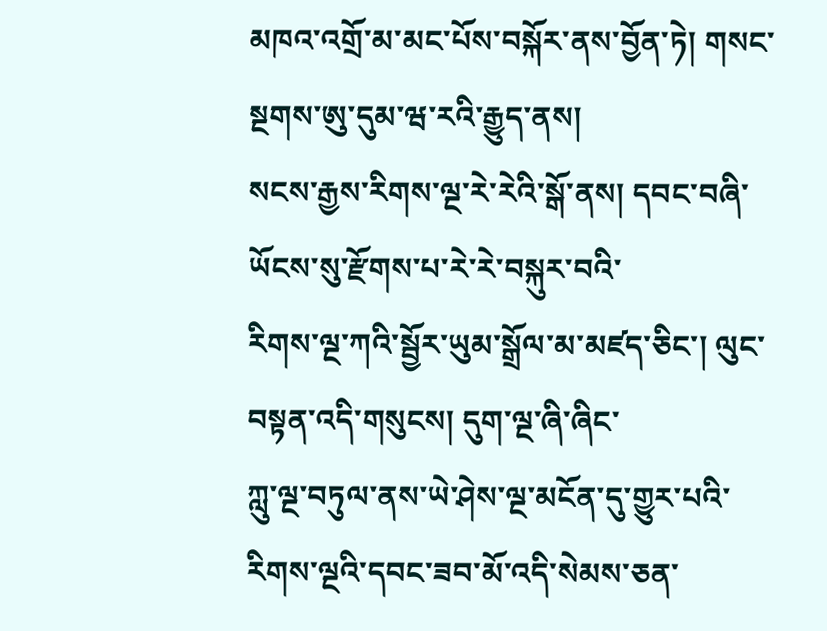མཁའ་འགྲོ་མ་མང་པོས་བསྐོར་ནས་བྱོན་ཏེ། གསང་སྔགས་ཨུ་དུམ་ཝ་རའི་རྒྱུད་ནས།
སངས་རྒྱས་རིགས་ལྔ་རེ་རེའི་སྒོ་ནས། དབང་བཞི་ཡོངས་སུ་རྫོགས་པ་རེ་རེ་བསྐུར་བའི་
རིགས་ལྔ་ཀའི་སྦྱོར་ཡུམ་སྒྲོལ་མ་མཛད་ཅིང་། ལུང་བསྟན་འདི་གསུངས། དུག་ལྔ་ཞི་ཞིང་
ཀླུ་ལྔ་བཏུལ་ནས་ཡེ་ཤེས་ལྔ་མངོན་དུ་གྱུར་པའི་རིགས་ལྔའི་དབང་ཟབ་མོ་འདི་སེམས་ཅན་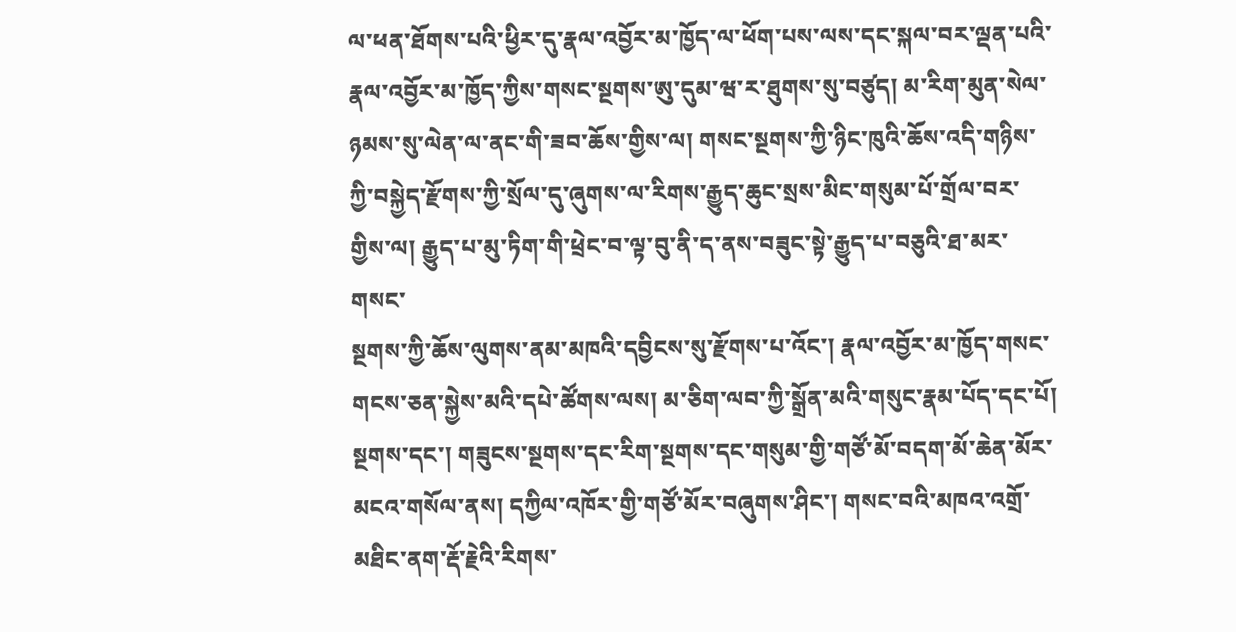ལ་ཕན་ཐོགས་པའི་ཕྱིར་དུ་རྣལ་འབྱོར་མ་ཁྱོད་ལ་ཕོག་པས་ལས་དང་སྐལ་བར་ལྡན་པའི་
རྣལ་འབྱོར་མ་ཁྱོད་ཀྱིས་གསང་སྔགས་ཨུ་དུམ་ཝ་ར་ཐུགས་སུ་བཙུད། མ་རིག་མུན་སེལ་
ཉམས་སུ་ལེན་ལ་ནང་གི་ཟབ་ཆོས་གྱིས་ལ། གསང་སྔགས་ཀྱི་ཉིང་ཁུའི་ཆོས་འདི་གཉིས་
ཀྱི་བསྐྱེད་རྫོགས་ཀྱི་སྲོལ་དུ་ཞུགས་ལ་རིགས་རྒྱུད་ཆུང་སྲས་མིང་གསུམ་པོ་གྲོལ་བར་
གྱིས་ལ། རྒྱུད་པ་མུ་ཏིག་གི་ཕྲེང་བ་ལྟ་བུ་ནི་ད་ནས་བཟུང་སྟེ་རྒྱུད་པ་བཅུའི་ཐ་མར་གསང་
སྔགས་ཀྱི་ཆོས་ལུགས་ནམ་མཁའི་དབྱིངས་སུ་རྫོགས་པ་འོང་། རྣལ་འབྱོར་མ་ཁྱོད་གསང་
གངས་ཅན་སྐྱེས་མའི་དཔེ་ཚོགས་ལས། མ་ཅིག་ལབ་ཀྱི་སྒྲོན་མའི་གསུང་རྣམ་པོད་དང་པོ།
སྔགས་དང་། གཟུངས་སྔགས་དང་རིག་སྔགས་དང་གསུམ་གྱི་གཙོ་མོ་བདག་མོ་ཆེན་མོར་
མངའ་གསོལ་ནས། དཀྱིལ་འཁོར་གྱི་གཙོ་མོར་བཞུགས་ཤིང་། གསང་བའི་མཁའ་འགྲོ་
མཐིང་ནག་རྡོ་རྗེའི་རིགས་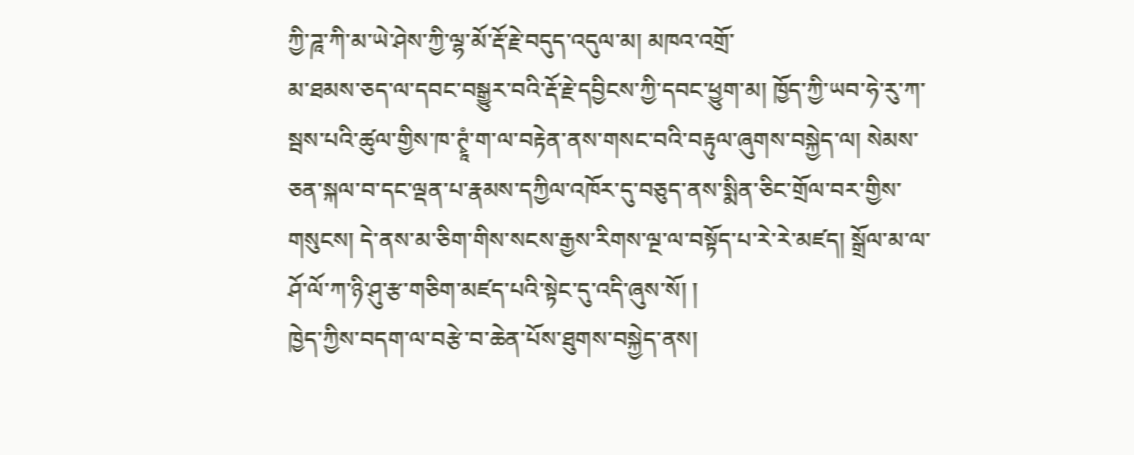ཀྱི་ཌཱ་ཀི་མ་ཡེ་ཤེས་ཀྱི་ལྷ་མོ་རྡོ་རྗེ་བདུད་འདུལ་མ། མཁའ་འགྲོ་
མ་ཐམས་ཅད་ལ་དབང་བསྒྱུར་བའི་རྡོ་རྗེ་དབྱིངས་ཀྱི་དབང་ཕྱུག་མ། ཁྱོད་ཀྱི་ཡབ་ཧེ་རུ་ཀ་
སྦས་པའི་ཚུལ་གྱིས་ཁ་ཊྭཱཾ་ག་ལ་བརྟེན་ནས་གསང་བའི་བརྟུལ་ཞུགས་བསྐྱེད་ལ། སེམས་
ཅན་སྐལ་བ་དང་ལྡན་པ་རྣམས་དཀྱིལ་འཁོར་དུ་བཅུད་ནས་སྨིན་ཅིང་གྲོལ་བར་གྱིས་
གསུངས། དེ་ནས་མ་ཅིག་གིས་སངས་རྒྱས་རིགས་ལྔ་ལ་བསྟོད་པ་རེ་རེ་མཛད། སྒྲོལ་མ་ལ་
ཤོ་ལོ་ཀ་ཉི་ཤུ་རྩ་གཅིག་མཛད་པའི་སྟེང་དུ་འདི་ཞུས་སོ། །
ཁྱེད་ཀྱིས་བདག་ལ་བརྩེ་བ་ཆེན་པོས་ཐུགས་བསྐྱེད་ནས།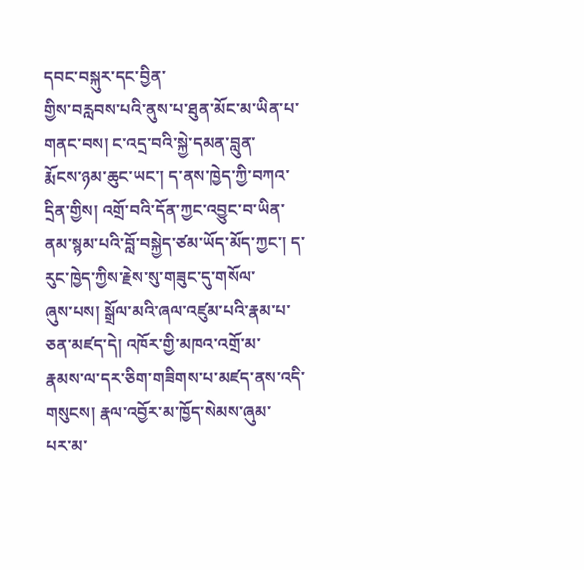དབང་བསྐུར་དང་བྱིན་
གྱིས་བརླབས་པའི་ནུས་པ་ཐུན་མོང་མ་ཡིན་པ་གནང་བས། ང་འདྲ་བའི་སྐྱེ་དམན་བླུན་
རྨོངས་ཉམ་ཆུང་ཡང་། ད་ནས་ཁྱེད་ཀྱི་བཀའ་དྲིན་གྱིས། འགྲོ་བའི་དོན་ཀྱང་འབྱུང་བ་ཡིན་
ནམ་སྙམ་པའི་བློ་བསྐྱེད་ཙམ་ཡོད་མོད་ཀྱང་། ད་རུང་ཁྱེད་ཀྱིས་རྗེས་སུ་གཟུང་དུ་གསོལ་
ཞུས་པས། སྒྲོལ་མའི་ཞལ་འཛུམ་པའི་རྣམ་པ་ཅན་མཛད་དེ། འཁོར་གྱི་མཁའ་འགྲོ་མ་
རྣམས་ལ་དར་ཅིག་གཟིགས་པ་མཛད་ནས་འདི་གསུངས། རྣལ་འབྱོར་མ་ཁྱོད་སེམས་ཞུམ་
པར་མ་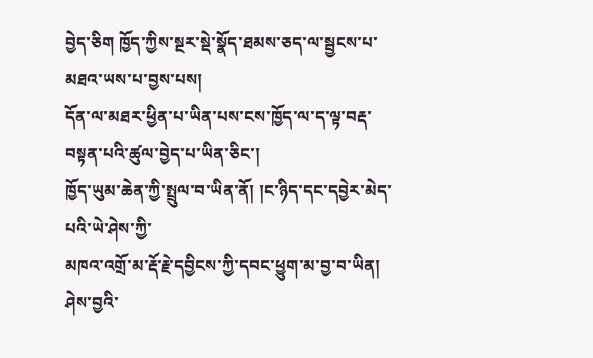བྱེད་ཅིག ཁྱོད་ཀྱིས་སྔར་སྡེ་སྣོད་ཐམས་ཅད་ལ་སྦྱངས་པ་མཐའ་ཡས་པ་བྱས་པས།
དོན་ལ་མཐར་ཕྱིན་པ་ཡིན་པས་ངས་ཁྱོད་ལ་ད་ལྟ་བརྡ་བསྟན་པའི་ཚུལ་བྱེད་པ་ཡིན་ཅིང་།
ཁྱོད་ཡུམ་ཆེན་ཀྱི་སྤྲུལ་བ་ཡིན་ནོ། །ང་ཉིད་དང་དབྱེར་མེད་པའི་ཡེ་ཤེས་ཀྱི་
མཁའ་འགྲོ་མ་རྡོ་རྗེ་དབྱིངས་ཀྱི་དབང་ཕྱུག་མ་བྱ་བ་ཡིན། ཤེས་བྱའི་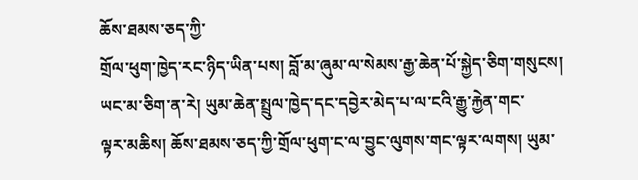ཆོས་ཐམས་ཅད་ཀྱི་
གྲོལ་ཕུག་ཁྱེད་རང་ཉིད་ཡིན་པས། བློ་མ་ཞུམ་ལ་སེམས་རྒྱ་ཆེན་པོ་སྐྱེད་ཅིག་གསུངས།
ཡང་མ་ཅིག་ན་རེ། ཡུམ་ཆེན་སྤྲུལ་ཁྱེད་དང་དབྱེར་མེད་པ་ལ་ངའི་རྒྱུ་རྐྱེན་གང་
ལྟར་མཆིས། ཆོས་ཐམས་ཅད་ཀྱི་གྲོལ་ཕུག་ང་ལ་བྱུང་ལུགས་གང་ལྟར་ལགས། ཡུམ་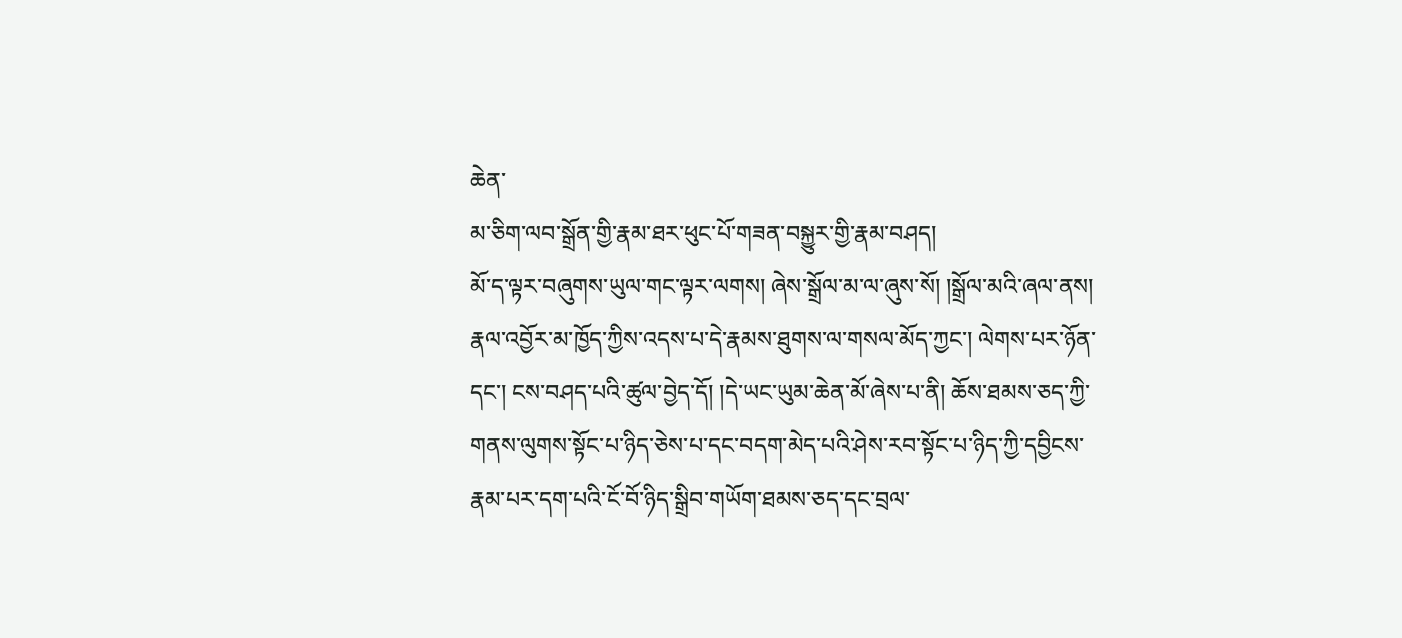ཆེན་
མ་ཅིག་ལབ་སྒྲོན་གྱི་རྣམ་ཐར་ཕུང་པོ་གཟན་བསྐྱུར་གྱི་རྣམ་བཤད།
མོ་ད་ལྟར་བཞུགས་ཡུལ་གང་ལྟར་ལགས། ཞེས་སྒྲོལ་མ་ལ་ཞུས་སོ། །སྒྲོལ་མའི་ཞལ་ནས།
རྣལ་འབྱོར་མ་ཁྱོད་ཀྱིས་འདས་པ་དེ་རྣམས་ཐུགས་ལ་གསལ་མོད་ཀྱང་། ལེགས་པར་ཉོན་
དང་། ངས་བཤད་པའི་ཚུལ་བྱེད་དོ། །དེ་ཡང་ཡུམ་ཆེན་མོ་ཞེས་པ་ནི། ཆོས་ཐམས་ཅད་ཀྱི་
གནས་ལུགས་སྟོང་པ་ཉིད་ཅེས་པ་དང་བདག་མེད་པའི་ཤེས་རབ་སྟོང་པ་ཉིད་ཀྱི་དབྱིངས་
རྣམ་པར་དག་པའི་ངོ་བོ་ཉིད་སྒྲིབ་གཡོག་ཐམས་ཅད་དང་བྲལ་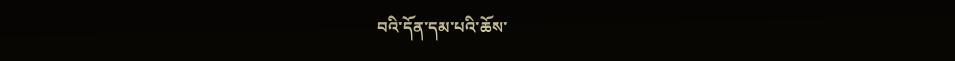བའི་དོན་དམ་པའི་ཆོས་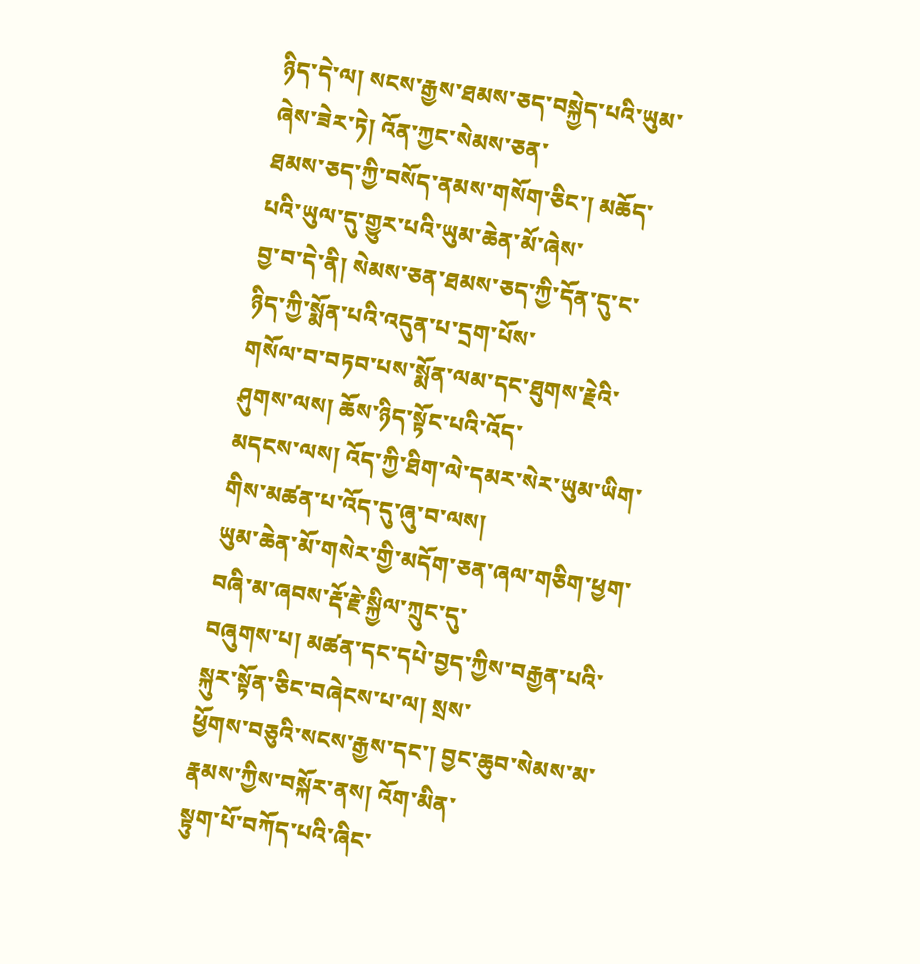ཉིད་དེ་ལ། སངས་རྒྱས་ཐམས་ཅད་བསྐྱེད་པའི་ཡུམ་ཞེས་ཟེར་ཏེ། འོན་ཀྱང་སེམས་ཅན་
ཐམས་ཅད་ཀྱི་བསོད་ནམས་གསོག་ཅིང་། མཆོད་པའི་ཡུལ་དུ་གྱུར་པའི་ཡུམ་ཆེན་མོ་ཞེས་
བྱ་བ་དེ་ནི། སེམས་ཅན་ཐམས་ཅད་ཀྱི་དོན་དུ་ང་ཉིད་ཀྱི་སྨོན་པའི་འདུན་པ་དྲག་པོས་
གསོལ་བ་བཏབ་པས་སྨོན་ལམ་དང་ཐུགས་རྗེའི་ཤུགས་ལས། ཆོས་ཉིད་སྟོང་པའི་འོད་
མདངས་ལས། འོད་ཀྱི་ཐིག་ལེ་དམར་སེར་ཡུམ་ཡིག་གིས་མཚན་པ་འོད་དུ་ཞུ་བ་ལས།
ཡུམ་ཆེན་མོ་གསེར་གྱི་མདོག་ཅན་ཞལ་གཅིག་ཕྱག་བཞི་མ་ཞབས་རྡོ་རྗེ་སྐྱིལ་ཀྲུང་དུ་
བཞུགས་པ། མཚན་དང་དཔེ་བྱད་ཀྱིས་བརྒྱན་པའི་སྐུར་སྟོན་ཅིང་བཞེངས་པ་ལ། སྲས་
ཕྱོགས་བཅུའི་སངས་རྒྱས་དང་། བྱང་ཆུབ་སེམས་མ་རྣམས་ཀྱིས་བསྐོར་ནས། འོག་མིན་
སྟུག་པོ་བཀོད་པའི་ཞིང་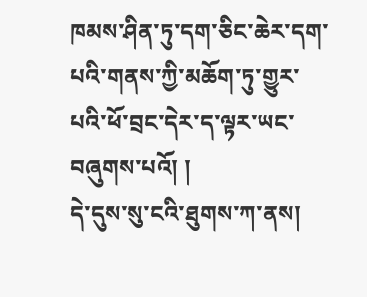ཁམས་ཤིན་ཏུ་དག་ཅིང་ཆེར་དག་པའི་གནས་ཀྱི་མཆོག་ཏུ་གྱུར་
པའི་ཕོ་བྲང་དེར་ད་ལྟར་ཡང་བཞུགས་པའོ། །
དེ་དུས་སུ་ངའི་ཐུགས་ཀ་ནས།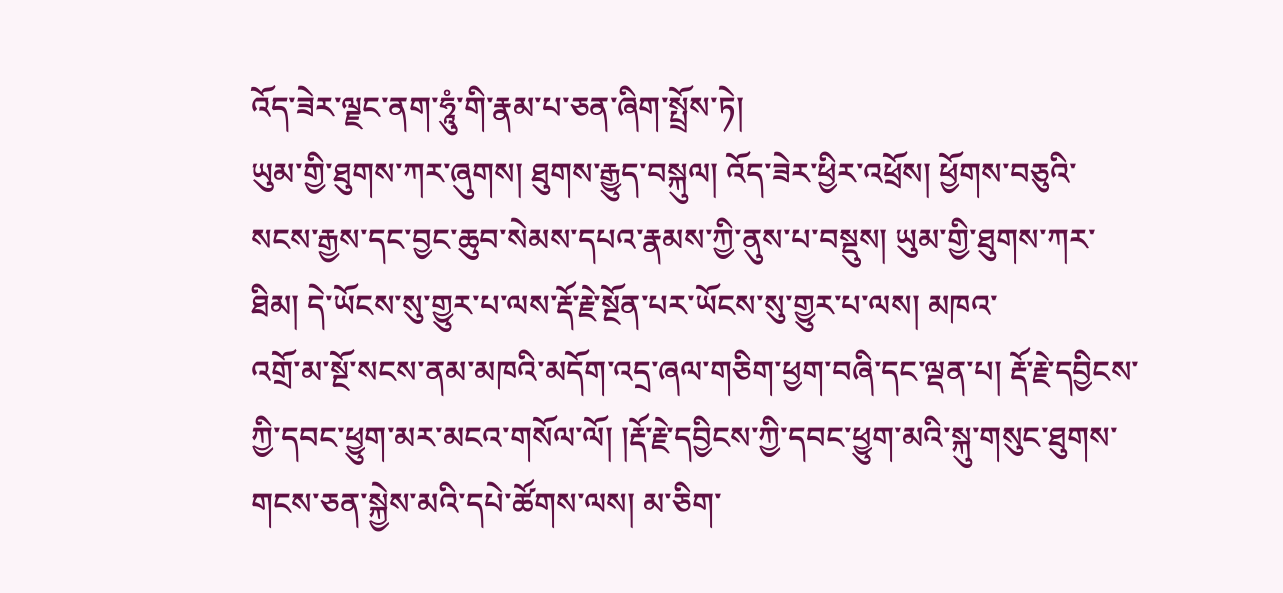འོད་ཟེར་ལྗང་ནག་ཧཱུཾ་གི་རྣམ་པ་ཅན་ཞིག་སྤྲོས་ཏེ།
ཡུམ་གྱི་ཐུགས་ཀར་ཞུགས། ཐུགས་རྒྱུད་བསྐུལ། འོད་ཟེར་ཕྱིར་འཕྲོས། ཕྱོགས་བཅུའི་
སངས་རྒྱས་དང་བྱང་ཆུབ་སེམས་དཔའ་རྣམས་ཀྱི་ནུས་པ་བསྡུས། ཡུམ་གྱི་ཐུགས་ཀར་
ཐིམ། དེ་ཡོངས་སུ་གྱུར་པ་ལས་རྡོ་རྗེ་སྔོན་པར་ཡོངས་སུ་གྱུར་པ་ལས། མཁའ་
འགྲོ་མ་སྔོ་སངས་ནམ་མཁའི་མདོག་འདྲ་ཞལ་གཅིག་ཕྱག་བཞི་དང་ལྡན་པ། རྡོ་རྗེ་དབྱིངས་
ཀྱི་དབང་ཕྱུག་མར་མངའ་གསོལ་ལོ། །རྡོ་རྗེ་དབྱིངས་ཀྱི་དབང་ཕྱུག་མའི་སྐུ་གསུང་ཐུགས་
གངས་ཅན་སྐྱེས་མའི་དཔེ་ཚོགས་ལས། མ་ཅིག་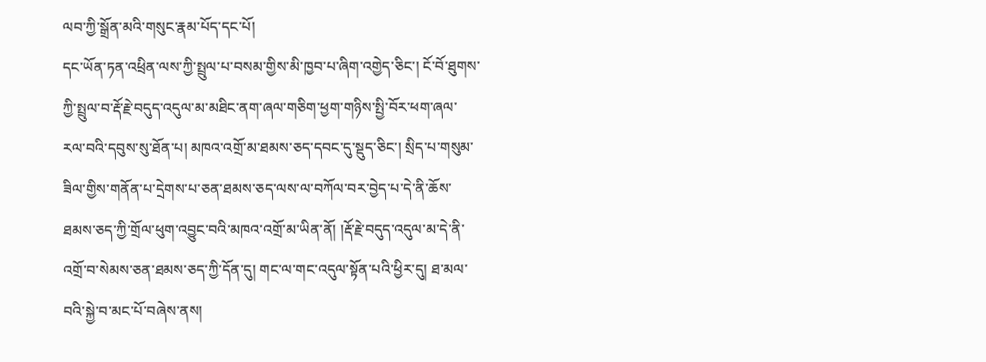ལབ་ཀྱི་སྒྲོན་མའི་གསུང་རྣམ་པོད་དང་པོ།
དང་ཡོན་ཏན་འཕྲིན་ལས་ཀྱི་སྤྲུལ་པ་བསམ་གྱིས་མི་ཁྱབ་པ་ཞིག་འགྱེད་ཅིང་། ངོ་བོ་ཐུགས་
ཀྱི་སྤྲུལ་བ་རྡོ་རྗེ་བདུད་འདུལ་མ་མཐིང་ནག་ཞལ་གཅིག་ཕྱག་གཉིས་སྤྱི་བོར་ཕག་ཞལ་
རལ་བའི་དབུས་སུ་ཐོན་པ། མཁའ་འགྲོ་མ་ཐམས་ཅད་དབང་དུ་སྡུད་ཅིང་། སྲིད་པ་གསུམ་
ཟིལ་གྱིས་གནོན་པ་དྲེགས་པ་ཅན་ཐམས་ཅད་ལས་ལ་བཀོལ་བར་བྱེད་པ་དེ་ནི་ཆོས་
ཐམས་ཅད་ཀྱི་གྲོལ་ཕུག་འབྱུང་བའི་མཁའ་འགྲོ་མ་ཡིན་ནོ། །རྡོ་རྗེ་བདུད་འདུལ་མ་དེ་ནི་
འགྲོ་བ་སེམས་ཅན་ཐམས་ཅད་ཀྱི་དོན་དུ། གང་ལ་གང་འདུལ་སྟོན་པའི་ཕྱིར་དུ། ཐ་མལ་
བའི་སྐྱེ་བ་མང་པོ་བཞེས་ནས།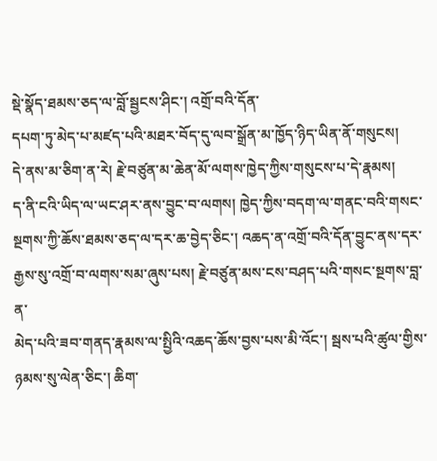སྡེ་སྣོད་ཐམས་ཅད་ལ་བློ་སྦྱངས་ཤིང་། འགྲོ་བའི་དོན་
དཔག་ཏུ་མེད་པ་མཛད་པའི་མཐར་བོད་དུ་ལབ་སྒྲོན་མ་ཁྱོད་ཉིད་ཡིན་ནོ་གསུངས།
དེ་ནས་མ་ཅིག་ན་རེ། རྗེ་བཙུན་མ་ཆེན་མོ་ལགས་ཁྱེད་ཀྱིས་གསུངས་པ་དེ་རྣམས།
ད་ནི་ངའི་ཡིད་ལ་ཡང་ཤར་ནས་བྱུང་བ་ལགས། ཁྱེད་ཀྱིས་བདག་ལ་གནང་བའི་གསང་
སྔགས་ཀྱི་ཆོས་ཐམས་ཅད་ལ་དར་ཆ་བྱེད་ཅིང་། འཆད་ན་འགྲོ་བའི་དོན་བྱུང་ནས་དར་
རྒྱས་སུ་འགྲོ་བ་ལགས་སམ་ཞུས་པས། རྗེ་བཙུན་མས་ངས་བཤད་པའི་གསང་སྔགས་བླ་ན་
མེད་པའི་ཟབ་གནད་རྣམས་ལ་སྤྱིའི་འཆད་ཆོས་བྱས་པས་མི་འོང་། སྦས་པའི་ཚུལ་གྱིས་
ཉམས་སུ་ལེན་ཅིང་། ཆིག་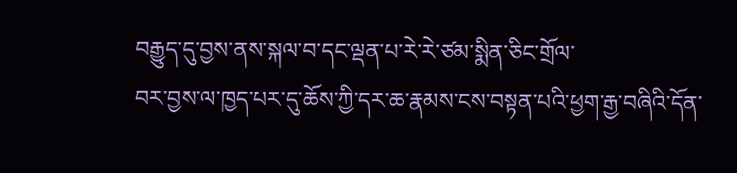བརྒྱུད་དུ་བྱས་ནས་སྐལ་བ་དང་ལྡན་པ་རེ་རེ་ཙམ་སྨིན་ཅིང་གྲོལ་
བར་བྱས་ལ་ཁྱད་པར་དུ་ཆོས་ཀྱི་དར་ཆ་རྣམས་ངས་བསྟན་པའི་ཕྱག་རྒྱ་བཞིའི་དོན་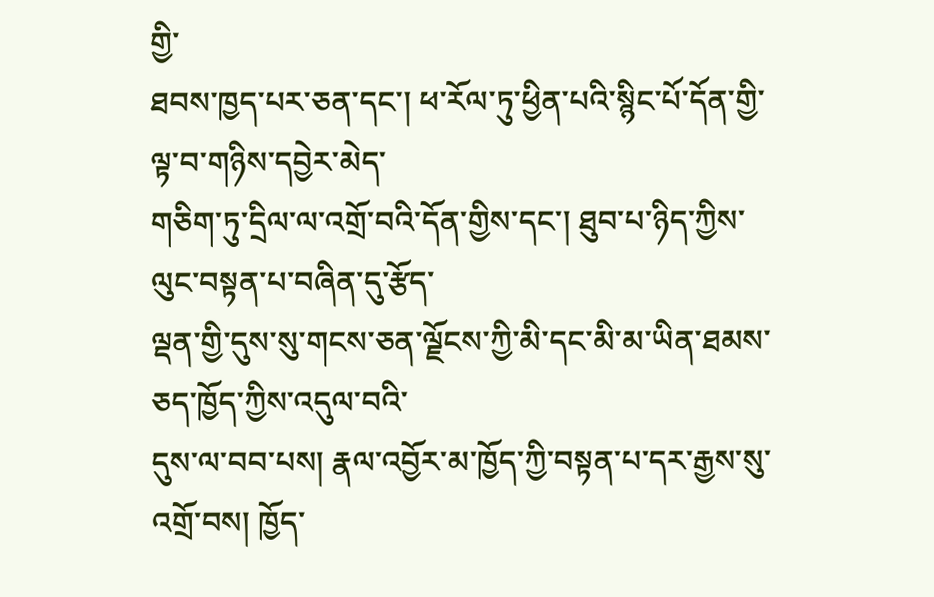གྱི་
ཐབས་ཁྱད་པར་ཅན་དང་། ཕ་རོལ་ཏུ་ཕྱིན་པའི་སྙིང་པོ་དོན་གྱི་ལྟ་བ་གཉིས་དབྱེར་མེད་
གཅིག་ཏུ་དྲིལ་ལ་འགྲོ་བའི་དོན་གྱིས་དང་། ཐུབ་པ་ཉིད་ཀྱིས་ལུང་བསྟན་པ་བཞིན་དུ་རྩོད་
ལྡན་གྱི་དུས་སུ་གངས་ཅན་ལྗོངས་ཀྱི་མི་དང་མི་མ་ཡིན་ཐམས་ཅད་ཁྱོད་ཀྱིས་འདུལ་བའི་
དུས་ལ་བབ་པས། རྣལ་འབྱོར་མ་ཁྱོད་ཀྱི་བསྟན་པ་དར་རྒྱས་སུ་འགྲོ་བས། ཁྱོད་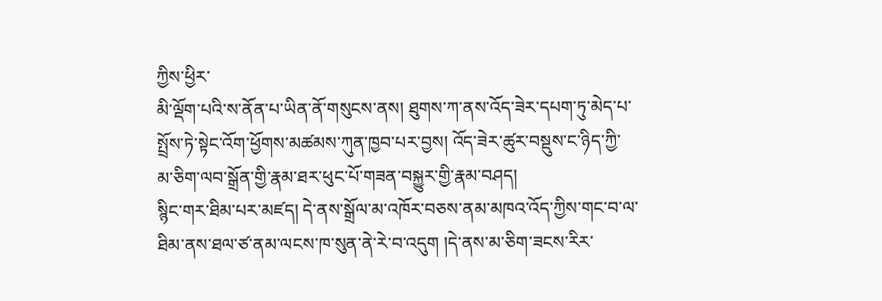ཀྱིས་ཕྱིར་
མི་ལྡོག་པའི་ས་ནོན་པ་ཡིན་ནོ་གསུངས་ནས། ཐུགས་ཀ་ནས་འོད་ཟེར་དཔག་ཏུ་མེད་པ་
སྤྲོས་ཏེ་སྟེང་འོག་ཕྱོགས་མཚམས་ཀུན་ཁྱབ་པར་བྱས། འོད་ཟེར་ཚུར་བསྡུས་ང་ཉིད་ཀྱི་
མ་ཅིག་ལབ་སྒྲོན་གྱི་རྣམ་ཐར་ཕུང་པོ་གཟན་བསྐྱུར་གྱི་རྣམ་བཤད།
སྙིང་གར་ཐིམ་པར་མཛད། དེ་ནས་སྒྲོལ་མ་འཁོར་བཅས་ནམ་མཁའ་འོད་ཀྱིས་གང་བ་ལ་
ཐིམ་ནས་ཐལ་ཙ་ནམ་ལངས་ཁ་སུན་ནེ་རེ་བ་འདུག །དེ་ནས་མ་ཅིག་ཟངས་རིར་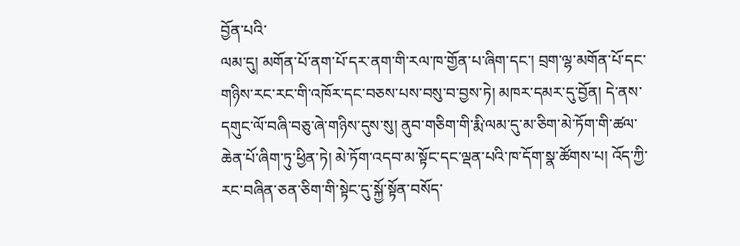བྱོན་པའི་
ལམ་དུ། མགོན་པོ་ནག་པོ་དར་ནག་གི་རལ་ཁ་གྱོན་པ་ཞིག་དང་། བྲག་ལྷ་མགོན་པོ་དང་
གཉིས་རང་རང་གི་འཁོར་དང་བཅས་པས་བསུ་བ་བྱས་ཏེ། མཁར་དམར་དུ་བྱོན། དེ་ནས་
དགུང་ལོ་བཞི་བཅུ་ཞེ་གཉིས་དུས་སུ། ནུབ་གཅིག་གི་རྨི་ལམ་དུ་མ་ཅིག་མེ་ཏོག་གི་ཚལ་
ཆེན་པོ་ཞིག་ཏུ་ཕྱིན་ཏེ། མེ་ཏོག་འདབ་མ་སྟོང་དང་ལྡན་པའི་ཁ་དོག་སྣ་ཚོགས་པ། འོད་ཀྱི་
རང་བཞིན་ཅན་ཅིག་གི་སྟེང་དུ་སྐྱོ་སྟོན་བསོད་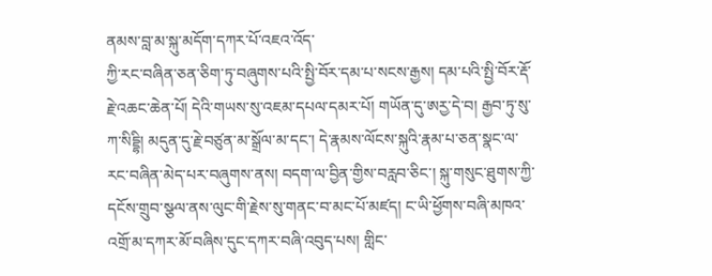ནམས་བླ་མ་སྐུ་མདོག་དཀར་པོ་འཇའ་འོད་
ཀྱི་རང་བཞིན་ཅན་ཅིག་ཏུ་བཞུགས་པའི་སྤྱི་བོར་དམ་པ་སངས་རྒྱས། དམ་པའི་སྤྱི་བོར་རྡོ་
རྗེ་འཆང་ཆེན་པོ། དེའི་གཡས་སུ་འཇམ་དཔལ་དམར་པོ། གཡོན་དུ་ཨརྱ་དེ་བ། རྒྱབ་ཏུ་སུ་
ཀ་སིདྡྷི། མདུན་དུ་རྗེ་བཙུན་མ་སྒྲོལ་མ་དང་། དེ་རྣམས་ལོངས་སྐུའི་རྣམ་པ་ཅན་སྣང་ལ་
རང་བཞིན་མེད་པར་བཞུགས་ནས། བདག་ལ་བྱིན་གྱིས་བརླབ་ཅིང་། སྐུ་གསུང་ཐུགས་ཀྱི་
དངོས་གྲུབ་སྩལ་ནས་ལུང་གི་རྗེས་སུ་གནང་བ་མང་པོ་མཛད། ང་ཡི་ཕྱོགས་བཞི་མཁའ་
འགྲོ་མ་དཀར་མོ་བཞིས་དུང་དཀར་བཞི་འབུད་པས། གླིང་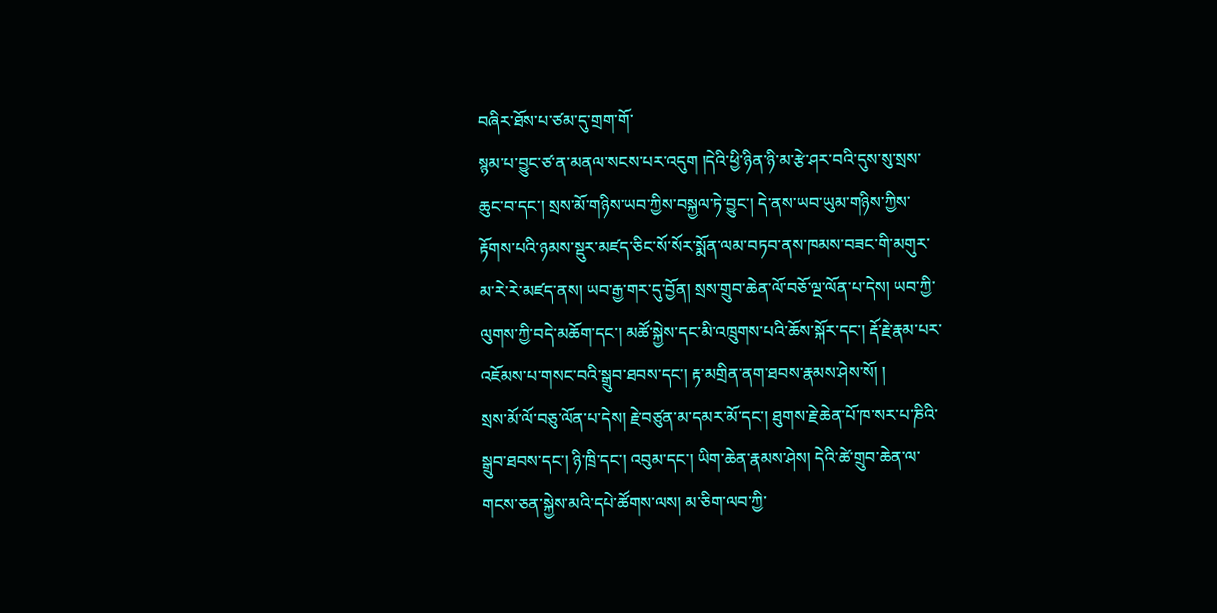བཞིར་ཐོས་པ་ཙམ་དུ་གྲག་གོ་
སྙམ་པ་བྱུང་ཙ་ན་མནལ་སངས་པར་འདུག །དེའི་ཕྱི་ཉིན་ཉི་མ་རྩེ་ཤར་བའི་དུས་སུ་སྲས་
ཆུང་བ་དང་། སྲས་མོ་གཉིས་ཡབ་ཀྱིས་བསྐྱལ་ཏེ་བྱུང་། དེ་ནས་ཡབ་ཡུམ་གཉིས་ཀྱིས་
རྟོགས་པའི་ཉམས་སྡུར་མཛད་ཅིང་སོ་སོར་སྨོན་ལམ་བཏབ་ནས་ཁམས་བཟང་གི་མགུར་
མ་རེ་རེ་མཛད་ནས། ཡབ་རྒྱ་གར་དུ་བྱོན། སྲས་གྲུབ་ཆེན་ལོ་བཅོ་ལྔ་ལོན་པ་དེས། ཡབ་ཀྱི་
ལུགས་ཀྱི་བདེ་མཆོག་དང་། མཚོ་སྐྱེས་དང་མི་འཁྲུགས་པའི་ཆོས་སྐོར་དང་། རྡོ་རྗེ་རྣམ་པར་
འཇོམས་པ་གསང་བའི་སྒྲུབ་ཐབས་དང་། རྟ་མགྲིན་ནག་ཐབས་རྣམས་ཤེས་སོ། །
སྲས་མོ་ལོ་བཅུ་ལོན་པ་དེས། རྗེ་བཙུན་མ་དམར་མོ་དང་། ཐུགས་རྗེ་ཆེན་པོ་ཁ་སར་པ་ཎིའི་
སྒྲུབ་ཐབས་དང་། ཉི་ཁྲི་དང་། འབུམ་དང་། ཡིག་ཆེན་རྣམས་ཤེས། དེའི་ཚེ་གྲུབ་ཆེན་ལ་
གངས་ཅན་སྐྱེས་མའི་དཔེ་ཚོགས་ལས། མ་ཅིག་ལབ་ཀྱི་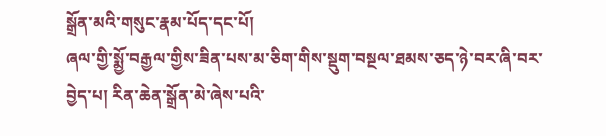སྒྲོན་མའི་གསུང་རྣམ་པོད་དང་པོ།
ཞལ་གྱི་སྨྱོ་བརྒྱལ་གྱིས་ཟིན་པས་མ་ཅིག་གིས་སྡུག་བསྔལ་ཐམས་ཅད་ཉེ་བར་ཞི་བར་
བྱེད་པ། རིན་ཆེན་སྒྲོན་མེ་ཞེས་པའི་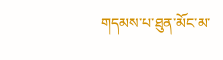གདམས་པ་ཐུན་མོང་མ་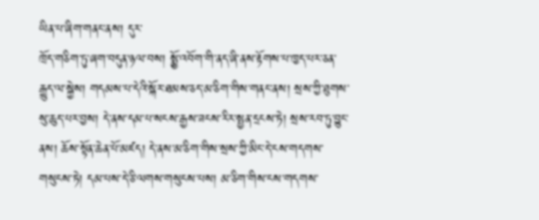ཡིན་པ་ཞིག་གནང་ནས། དུར་
ཁྲོད་གཅིག་ཏུ་ཞག་བདུན་ཉལ་བས། སྨྱོ་འབོག་གི་ནད་ཞི་ནས་རྟོགས་པ་ཁྱད་པར་ཅན་
རྒྱུད་ལ་སྐྱེས། གདམས་པ་དེའི་སྐོར་ཐམས་ཅད་མ་ཅིག་གིས་གནང་ནས། སྲས་ཀྱི་ཐུགས་
སུ་ཆུད་པར་བྱས། དེ་ནས་དམ་པ་སངས་རྒྱས་ཟངས་རིར་སྤྱན་དྲངས་ཏེ། སྲས་རབ་ཏུ་བྱུང་
ནས། ཆོས་སྟོན་ཆེན་པོ་མཛད། དེ་ནས་མ་ཅིག་གིས་སྲས་ཀྱི་མིང་དེ་ངས་གདགས་
གསུངས་ཏེ། དམ་པས་དེ་ཅི་ལགས་གསུངས་པས། མ་ཅིག་གིས་ངས་གདགས་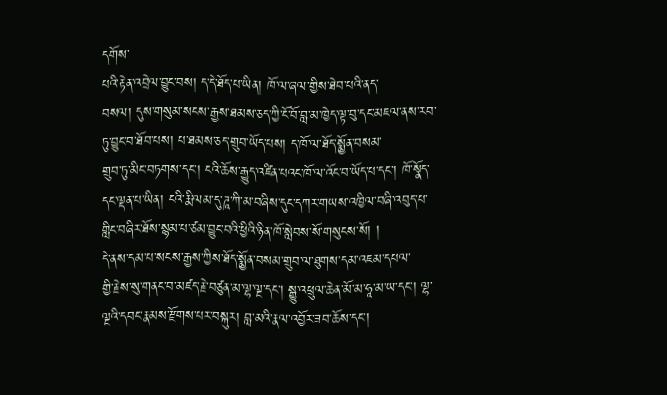དགོས་
པའི་རྟེན་འབྲེལ་བྱུང་བས། ད་དེ་ཐོད་པ་ཡིན། ཁོ་ལ་ཞལ་གྱིས་ཐེབ་པའི་ནད་
བསལ། དུས་གསུམ་སངས་རྒྱས་ཐམས་ཅད་ཀྱི་ངོ་བོ་བླ་མ་ཁྱེད་ལྟ་བུ་དང་མཇལ་ནས་རབ་
ཏུ་བྱུང་བ་ཐོབ་པས། པ་ཐམས་ཅད་གྲུབ་ཡོད་པས། ད་ཁོ་ལ་ཐོད་སྨྱོན་བསམ་
གྲུབ་ཏུ་མིང་བཏགས་དང་། ངའི་ཆོས་རྒྱུད་འཛིན་པའང་ཁོ་ལ་འོང་བ་ཡོད་པ་དང་། ཁོ་སྣོད་
དང་ལྡན་པ་ཡིན། ངའི་རྨི་ལམ་དུ་ཌཱ་ཀི་མ་བཞིས་དུང་དཀར་གཡས་འཁྱིལ་བཞི་འབུད་པ་
གླིང་བཞིར་ཐོས་སྙམ་པ་ཙམ་བྱུང་བའི་ཕྱིའི་ཉིན་ཁོ་སླེབས་སོ་གསུངས་སོ། །
དེ་ནས་དམ་པ་སངས་རྒྱས་ཀྱིས་ཐོད་སྨྱོན་བསམ་གྲུབ་ལ་ཐུགས་དམ་འཇམ་དཔལ་
གྱི་རྗེས་སུ་གནང་བ་མཛད་རྗེ་བཙུན་མ་ལྷ་ལྔ་དང་། སྒྱུ་འཕྲུལ་ཆེན་མོ་མ་ཧཱ་མ་ཡ་དང་། ལྷ་
ལྔའི་དབང་རྣམས་རྫོགས་པར་བསྐུར། བླ་མའི་རྣལ་འབྱོར་ཟབ་ཆོས་དང་།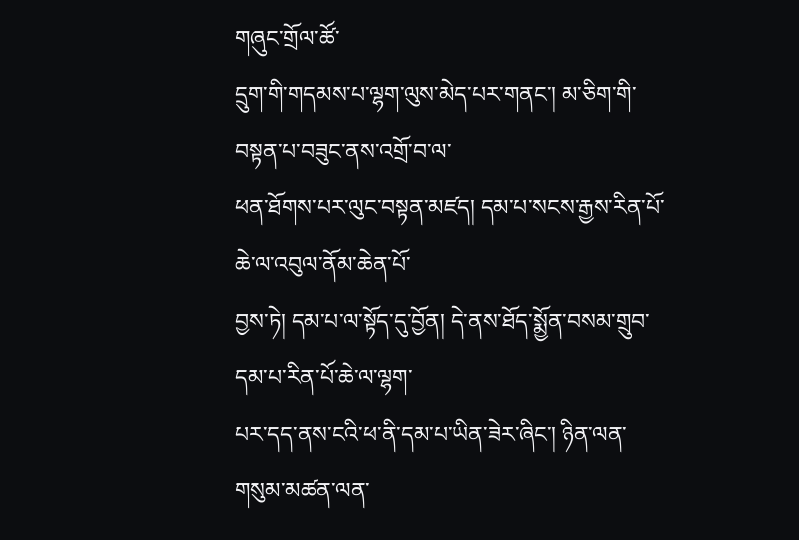གཞུང་གྲོལ་ཚོ་
དྲུག་གི་གདམས་པ་ལྷག་ལུས་མེད་པར་གནང་། མ་ཅིག་གི་བསྟན་པ་བཟུང་ནས་འགྲོ་བ་ལ་
ཕན་ཐོགས་པར་ལུང་བསྟན་མཛད། དམ་པ་སངས་རྒྱས་རིན་པོ་ཆེ་ལ་འབུལ་ནོམ་ཆེན་པོ་
བྱས་ཏེ། དམ་པ་ལ་སྟོད་དུ་བྱོན། དེ་ནས་ཐོད་སྨྱོན་བསམ་གྲུབ་དམ་པ་རིན་པོ་ཆེ་ལ་ལྷག་
པར་དད་ནས་ངའི་ཕ་ནི་དམ་པ་ཡིན་ཟེར་ཞིང་། ཉིན་ལན་གསུམ་མཚན་ལན་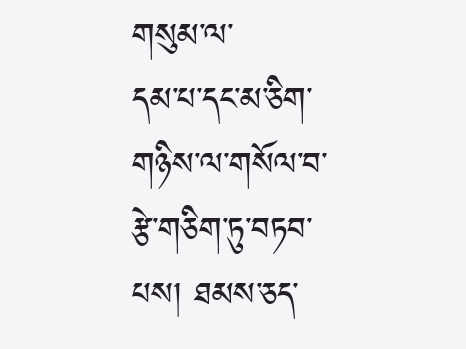གསུམ་ལ་
དམ་པ་དང་མ་ཅིག་གཉིས་ལ་གསོལ་བ་རྩེ་གཅིག་ཏུ་བཏབ་པས། ཐམས་ཅད་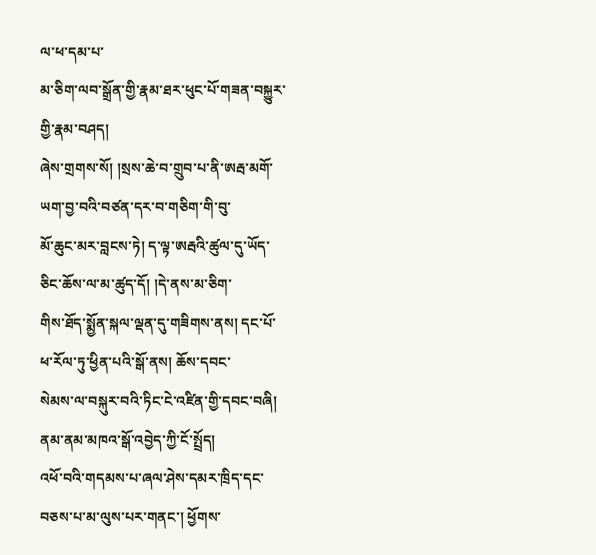ལ་ཕ་དམ་པ་
མ་ཅིག་ལབ་སྒྲོན་གྱི་རྣམ་ཐར་ཕུང་པོ་གཟན་བསྐྱུར་གྱི་རྣམ་བཤད།
ཞེས་གྲགས་སོ། །སྲས་ཆེ་བ་གྲུབ་པ་ནི་ཨརྦ་མགོ་ཡག་བྱ་བའི་བཙན་དར་བ་གཅིག་གི་བུ་
མོ་ཆུང་མར་བླངས་ཏེ། ད་ལྟ་ཨརྦའི་ཚུལ་དུ་ཡོད་ཅིང་ཆོས་ལ་མ་ཚུད་དོ། །དེ་ནས་མ་ཅིག་
གིས་ཐོད་སྨྱོན་སྐལ་ལྡན་དུ་གཟིགས་ནས། དང་པོ་ཕ་རོལ་ཏུ་ཕྱིན་པའི་སྒོ་ནས། ཆོས་དབང་
སེམས་ལ་བསྐུར་བའི་ཏིང་ངེ་འཛིན་གྱི་དབང་བཞི། ནམ་ནམ་མཁའ་སྒོ་འབྱེད་ཀྱི་ངོ་སྤྲོད།
འཕོ་བའི་གདམས་པ་ཞལ་ཤེས་དམར་ཁྲིད་དང་བཅས་པ་མ་ལུས་པར་གནང་། ཕྱོགས་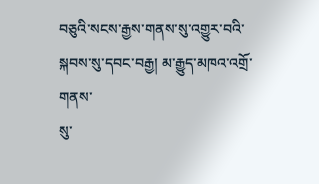བཅུའི་སངས་རྒྱས་གནས་སུ་འགྱུར་བའི་སྐབས་སུ་དབང་བརྒྱ། མ་རྒྱུད་མཁའ་འགྲོ་གནས་
སུ་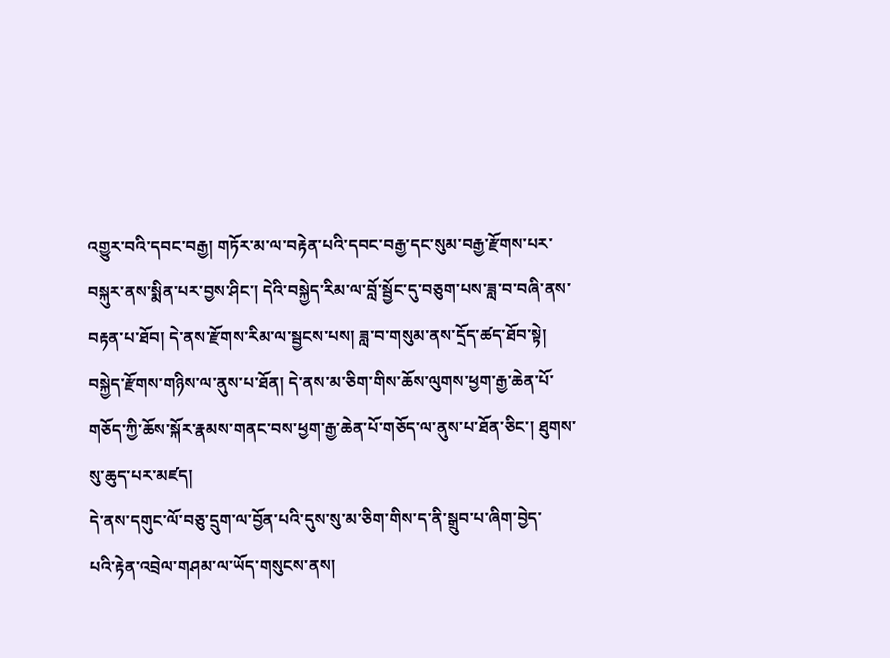འགྱུར་བའི་དབང་བརྒྱ། གཏོར་མ་ལ་བརྟེན་པའི་དབང་བརྒྱ་དང་སུམ་བརྒྱ་རྫོགས་པར་
བསྐུར་ནས་སྨིན་པར་བྱས་ཤིང་། དེའི་བསྐྱེད་རིམ་ལ་བློ་སྦྱོང་དུ་བཅུག་པས་ཟླ་བ་བཞི་ནས་
བརྟན་པ་ཐོབ། དེ་ནས་རྫོགས་རིམ་ལ་སྦྱངས་པས། ཟླ་བ་གསུམ་ནས་དྲོད་ཚད་ཐོབ་སྟེ།
བསྐྱེད་རྫོགས་གཉིས་ལ་ནུས་པ་ཐོན། དེ་ནས་མ་ཅིག་གིས་ཆོས་ལུགས་ཕྱག་རྒྱ་ཆེན་པོ་
གཅོད་ཀྱི་ཆོས་སྐོར་རྣམས་གནང་བས་ཕྱག་རྒྱ་ཆེན་པོ་གཅོད་ལ་ནུས་པ་ཐོན་ཅིང་། ཐུགས་
སུ་ཆུད་པར་མཛད།
དེ་ནས་དགུང་ལོ་བཅུ་དྲུག་ལ་བྱོན་པའི་དུས་སུ་མ་ཅིག་གིས་ད་ནི་སྒྲུབ་པ་ཞིག་བྱེད་
པའི་རྟེན་འབྲེལ་གཤམ་ལ་ཡོད་གསུངས་ནས།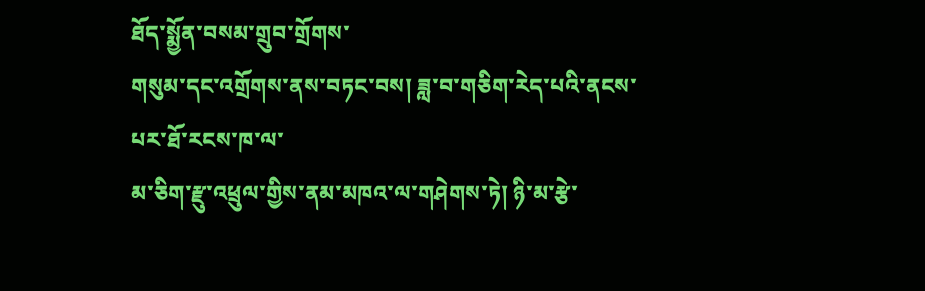ཐོད་སྨྱོན་བསམ་གྲུབ་གྲོགས་
གསུམ་དང་འགྲོགས་ནས་བཏང་བས། ཟླ་བ་གཅིག་རེད་པའི་ནངས་པར་ཐོ་རངས་ཁ་ལ་
མ་ཅིག་རྫུ་འཕྲུལ་གྱིས་ནམ་མཁའ་ལ་གཤེགས་ཏེ། ཉི་མ་རྩེ་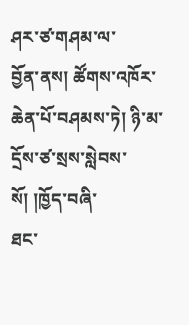ཤར་ཙ་གཤམ་ལ་
བྱོན་ནས། ཚོགས་འཁོར་ཆེན་པོ་བཤམས་ཏེ། ཉི་མ་དྲོས་ཙ་སྲས་སླེབས་སོ། །ཁྱོད་བཞི་
ཐང་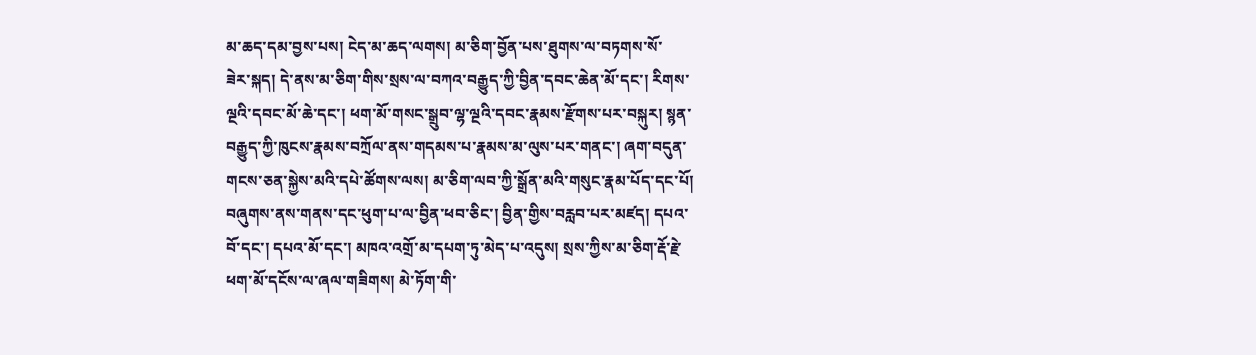མ་ཆད་དམ་བྱས་པས། ངེད་མ་ཆད་ལགས། མ་ཅིག་བྱོན་པས་ཐུགས་ལ་བཏགས་སོ་
ཟེར་སྐད། དེ་ནས་མ་ཅིག་གིས་སྲས་ལ་བཀའ་བརྒྱུད་ཀྱི་བྱིན་དབང་ཆེན་མོ་དང་། རིགས་
ལྔའི་དབང་མོ་ཆེ་དང་། ཕག་མོ་གསང་སྒྲུབ་ལྷ་ལྔའི་དབང་རྣམས་རྫོགས་པར་བསྐུར། སྙན་
བརྒྱུད་ཀྱི་ཁུངས་རྣམས་བཀྲོལ་ནས་གདམས་པ་རྣམས་མ་ལུས་པར་གནང་། ཞག་བདུན་
གངས་ཅན་སྐྱེས་མའི་དཔེ་ཚོགས་ལས། མ་ཅིག་ལབ་ཀྱི་སྒྲོན་མའི་གསུང་རྣམ་པོད་དང་པོ།
བཞུགས་ནས་གནས་དང་ཕུག་པ་ལ་བྱིན་ཕབ་ཅིང་། བྱིན་གྱིས་བརླབ་པར་མཛད། དཔའ་
བོ་དང་། དཔའ་མོ་དང་། མཁའ་འགྲོ་མ་དཔག་ཏུ་མེད་པ་འདུས། སྲས་ཀྱིས་མ་ཅིག་རྡོ་རྗེ་
ཕག་མོ་དངོས་ལ་ཞལ་གཟིགས། མེ་ཏོག་གི་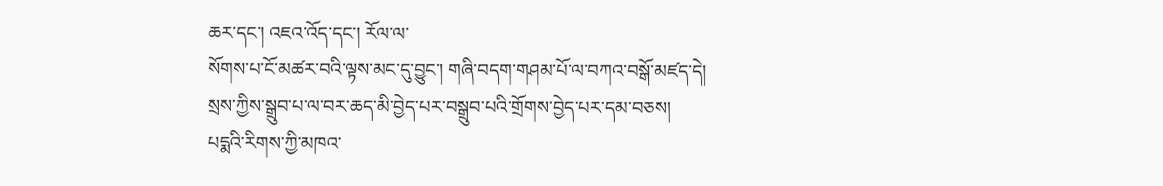ཆར་དང་། འཇའ་འོད་དང་། རོལ་ལ་
སོགས་པ་ངོ་མཚར་བའི་ལྟས་མང་དུ་བྱུང་། གཞི་བདག་གཤམ་པོ་ལ་བཀའ་བསྒོ་མཛད་དེ།
སྲས་ཀྱིས་སྒྲུབ་པ་ལ་བར་ཆད་མི་བྱེད་པར་བསྒྲུབ་པའི་གྲོགས་བྱེད་པར་དམ་བཅས།
པདྨའི་རིགས་ཀྱི་མཁའ་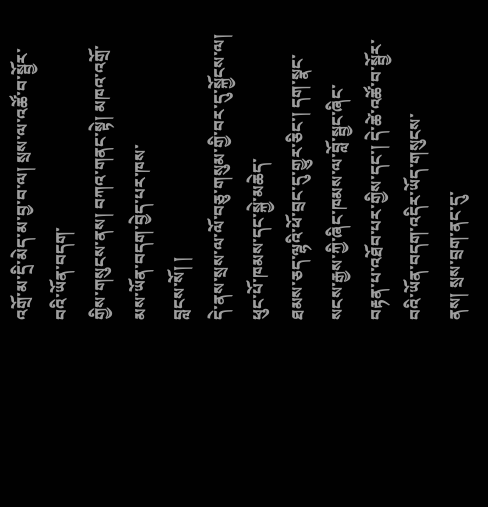འགྲོ་མ་དྲི་མེད་མ་བྱ་བ་ལ། སྲས་ལ་འཚོ་བ་སྦྱོར་བའི་ཡོན་བདག་
གྱིས་གསུངས་ནས། བཀའ་གནང་སྟེ། མཁའ་འགྲོ་མས་ཡོན་བདག་བྱེད་པར་ཁས་
བླངས་སོ། །
དེ་ནས་སྲས་ལ་ལོ་བཅུ་གསུམ་གྱི་བར་དུ་སྐྱོངས་ལ། ཕུང་པོ་ཁམས་དང་སྐྱེ་མཆེད་
ཐམས་ཅད་ལྷའི་ཕོ་བྲང་དུ་གྱུར་ཅིང་། དག་སྣང་སངས་རྒྱས་ཀྱི་ཞིང་ཁམས་ལ་བློ་སྦྱང་ཞིང་
བརྟན་པ་འཐོབ་པར་གྱིས་དང་། དེ་ཚེ་འཚོ་བ་སྦྱོར་བའི་ཡོན་བདག་འདིར་ཡོད་གསུངས་
ནས། སྲས་བྲག་ནང་དུ་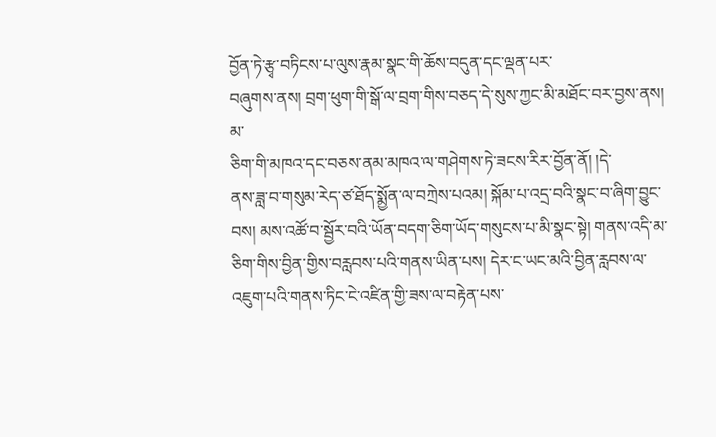བྱོན་ཏེ་རྩྭ་བཏིངས་པ་ལུས་རྣམ་སྣང་གི་ཆོས་བདུན་དང་ལྡན་པར་
བཞུགས་ནས། བྲག་ཕུག་གི་སྒོ་ལ་བྲག་གིས་བཅད་དེ་སུས་ཀྱང་མི་མཐོང་བར་བྱས་ནས། མ་
ཅིག་གི་མཁའ་དང་བཅས་ནམ་མཁའ་ལ་གཤེགས་ཏེ་ཟངས་རིར་བྱོན་ནོ། །དེ་
ནས་ཟླ་བ་གསུམ་རེད་ཙ་ཐོད་སྨྱོན་ལ་བཀྲེས་པའམ། སྐོམ་པ་འདྲ་བའི་སྣང་བ་ཞིག་བྱུང་
བས། མས་འཚོ་བ་སྦྱོར་བའི་ཡོན་བདག་ཅིག་ཡོད་གསུངས་པ་མི་སྣང་སྟེ། གནས་འདི་མ་
ཅིག་གིས་བྱིན་གྱིས་བརླབས་པའི་གནས་ཡིན་པས། དེར་ང་ཡང་མའི་བྱིན་རླབས་ལ་
འཇུག་པའི་གནས་ཏིང་ངེ་འཛིན་གྱི་ཟས་ལ་བརྟེན་པས་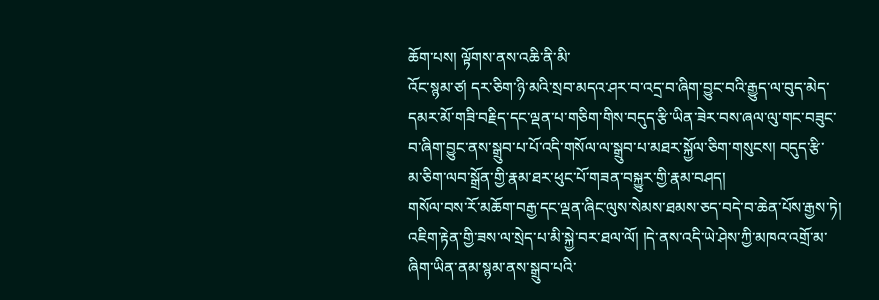ཆོག་པས། ལྟོགས་ནས་འཆི་ནི་མི་
འོང་སྙམ་ཙ། དར་ཅིག་ཉི་མའི་སྲབ་མདའ་ཤར་བ་འདྲ་བ་ཞིག་བྱུང་བའི་རྒྱུད་ལ་བུད་མེད་
དམར་མོ་གཟི་བརྗིད་དང་ལྡན་པ་གཅིག་གིས་བདུད་རྩི་ཡིན་ཟེར་བས་ཞལ་ལུ་གང་བཟུང་
བ་ཞིག་བྱུང་ནས་སྒྲུབ་པ་པོ་འདི་གསོལ་ལ་སྒྲུབ་པ་མཐར་སྐྱོལ་ཅིག་གསུངས། བདུད་རྩི་
མ་ཅིག་ལབ་སྒྲོན་གྱི་རྣམ་ཐར་ཕུང་པོ་གཟན་བསྐྱུར་གྱི་རྣམ་བཤད།
གསོལ་བས་རོ་མཆོག་བརྒྱ་དང་ལྡན་ཞིང་ལུས་སེམས་ཐམས་ཅད་བདེ་བ་ཆེན་པོས་རྒྱས་ཏེ།
འཇིག་རྟེན་གྱི་ཟས་ལ་སྲེད་པ་མི་སྐྱེ་བར་ཐལ་ལོ། །དེ་ནས་འདི་ཡེ་ཤེས་ཀྱི་མཁའ་འགྲོ་མ་
ཞིག་ཡིན་ནམ་སྙམ་ནས་སྒྲུབ་པའི་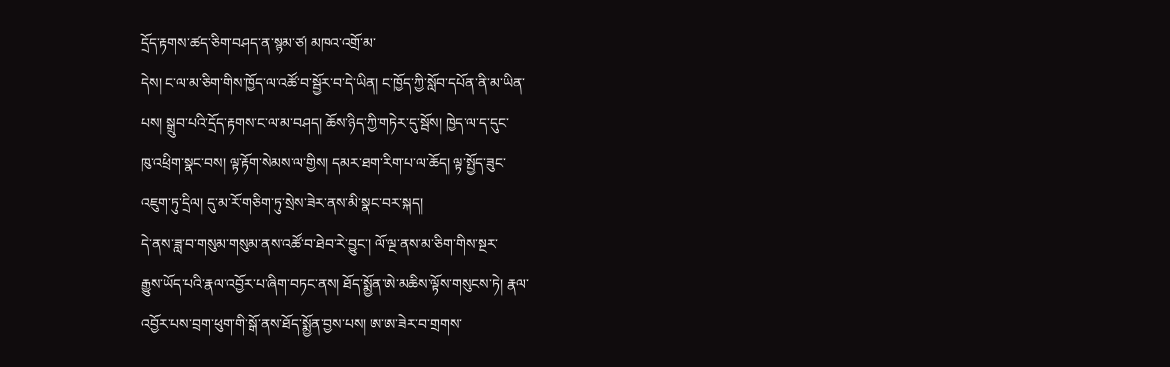དྲོད་རྟགས་ཚད་ཅིག་བཤད་ན་སྙམ་ཙ། མཁའ་འགྲོ་མ་
དེས། ང་ལ་མ་ཅིག་གིས་ཁྱོད་ལ་འཚོ་བ་སྦྱོར་བ་དེ་ཡིན། ང་ཁྱོད་ཀྱི་སློབ་དཔོན་ནི་མ་ཡིན་
པས། སྒྲུབ་པའི་དྲོད་རྟགས་ང་ལ་མ་བཤད། ཆོས་ཉིད་ཀྱི་གཏེར་དུ་སྦོས། ཁྱེད་ལ་ད་དུང་
ཁུ་འཕྲིག་སྣང་བས། ལྟ་རྟོག་སེམས་ལ་གྱིས། དམར་ཐག་རིག་པ་ལ་ཆོད། ལྟ་སྤྱོད་ཟུང་
འཇུག་ཏུ་དྲིལ། དུ་མ་རོ་གཅིག་ཏུ་སྲེས་ཟེར་ནས་མི་སྣང་བར་སྐད།
དེ་ནས་ཟླ་བ་གསུམ་གསུམ་ནས་འཚོ་བ་ཐེབ་རེ་བྱུང་། ལོ་ལྔ་ནས་མ་ཅིག་གིས་སྔར་
རྒྱུས་ཡོད་པའི་རྣལ་འབྱོར་པ་ཞིག་བཏང་ནས། ཐོད་སྨྱོན་ཨེ་མཆིས་ལྟོས་གསུངས་ཏེ། རྣལ་
འབྱོར་པས་བྲག་ཕུག་གི་སྒོ་ནས་ཐོད་སྨྱོན་བྱས་པས། ཨ་ཨ་ཟེར་བ་གྲགས་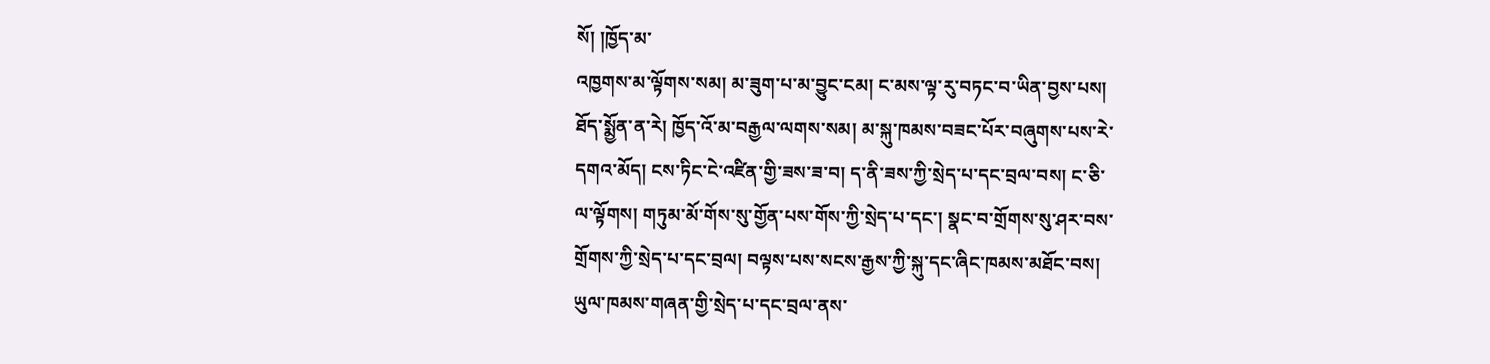སོ། །ཁྱོད་མ་
འཁྱགས་མ་ལྟོགས་སམ། མ་ཟུག་པ་མ་བྱུང་ངམ། ང་མས་ལྟ་རུ་བཏང་བ་ཡིན་བྱས་པས།
ཐོད་སྨྱོན་ན་རེ། ཁྱོད་འོ་མ་བརྒྱལ་ལགས་སམ། མ་སྐུ་ཁམས་བཟང་པོར་བཞུགས་པས་རེ་
དགའ་མོད། ངས་ཏིང་ངེ་འཛིན་གྱི་ཟས་ཟ་བ། ད་ནི་ཟས་ཀྱི་སྲེད་པ་དང་བྲལ་བས། ང་ཅི་
ལ་ལྟོགས། གཏུམ་མོ་གོས་སུ་གྱོན་པས་གོས་ཀྱི་སྲེད་པ་དང་། སྣང་བ་གྲོགས་སུ་ཤར་བས་
གྲོགས་ཀྱི་སྲེད་པ་དང་བྲལ། བལྟས་པས་སངས་རྒྱས་ཀྱི་སྐུ་དང་ཞིང་ཁམས་མཐོང་བས།
ཡུལ་ཁམས་གཞན་གྱི་སྲེད་པ་དང་བྲལ་ནས་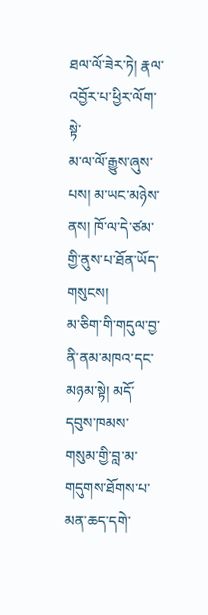ཐལ་ལོ་ཟེར་ཏེ། རྣལ་འབྱོར་པ་ཕྱིར་ལོག་སྟེ་
མ་ལ་ལོ་རྒྱུས་ཞུས་པས། མ་ཡང་མཉེས་ནས། ཁོ་ལ་དེ་ཙམ་གྱི་ནུས་པ་ཐོན་ཡོད་གསུངས།
མ་ཅིག་གི་གདུལ་བྱ་ནི་ནམ་མཁའ་དང་མཉམ་སྟེ། མདོ་དབུས་ཁམས་གསུམ་གྱི་བླ་མ་
གདུགས་ཐོགས་པ་མན་ཆད་དགེ་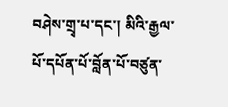བཤེས་གྲྭ་པ་དང་། མིའི་རྒྱལ་པོ་དཔོན་པོ་བློན་པོ་བཙུན་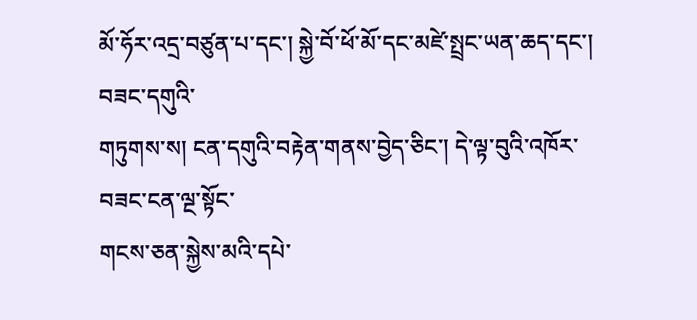མོ་ཧོར་འདྲ་བཙུན་པ་དང་། སྐྱེ་བོ་ཕོ་མོ་དང་མཛེ་སྤྲང་ཡན་ཆད་དང་། བཟང་དགུའི་
གཏུགས་ས། ངན་དགུའི་བརྟེན་གནས་བྱེད་ཅིང་། དེ་ལྟ་བུའི་འཁོར་བཟང་ངན་ལྔ་སྟོང་
གངས་ཅན་སྐྱེས་མའི་དཔེ་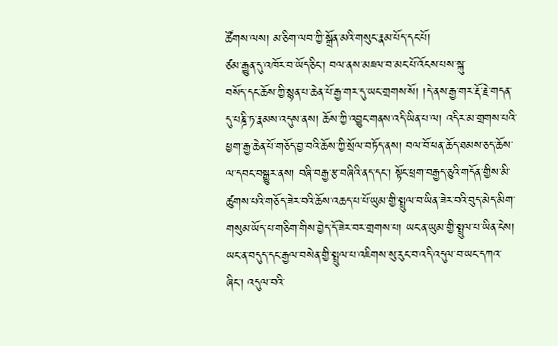ཚོགས་ལས། མ་ཅིག་ལབ་ཀྱི་སྒྲོན་མའི་གསུང་རྣམ་པོད་དང་པོ།
ཙམ་རྒྱུན་དུ་འཁོར་བ་ཡོད་ཅིང་། བལ་ནས་མཇལ་བ་མང་པོ་འོངས་པས་སྐུ་
བསོད་དང་ཆོས་ཀྱི་སྙན་པ་ཆེན་པོ་རྒྱ་གར་དུ་ཡང་གྲགས་སོ། །དེ་ནས་རྒྱ་གར་རྡོ་རྗེ་གདན་
དུ་པཎྜི་ཏ་རྣམས་འདུས་ནས། ཆོས་ཀྱི་འབྱུང་གནས་འདི་ཡིན་པ་ལ། འདིར་མ་གྲགས་པའི་
ཕྱག་རྒྱ་ཆེན་པོ་གཅོད་བྱ་བའི་ཆོས་ཀྱི་སྲོལ་བཏོད་ནས། བལ་བོ་ཕན་ཆོད་ཐམས་ཅད་ཆོས་
ལ་དབང་བསྒྱུར་ནས། བཞི་བརྒྱ་རྩ་བཞིའི་ནད་དང་། སྟོང་ཕྲག་བརྒྱད་ཅུའི་གདོན་གྱིས་མི་
ཚུགས་པའི་གཅོད་ཟེར་བའི་ཆོས་འཆད་པ་པོ་ཡུམ་གྱི་སྤྲུལ་བ་ཡིན་ཟེར་བའི་བུད་མེད་མིག་
གསུམ་ཡོད་པ་གཅིག་གིས་བྱེད་དོ་ཟེར་བར་གྲགས་པ། ཡང་ན་ཡུམ་གྱི་སྤྲུལ་པ་ཡིན་ངེས།
ཡང་ན་བདུད་དང་རྒྱལ་བསེན་གྱི་སྤྲུལ་པ་འཇིགས་སུ་རུང་བ་འདི་འདུལ་བ་ཡང་དཀའ་
ཞིང་། འདུལ་བའི་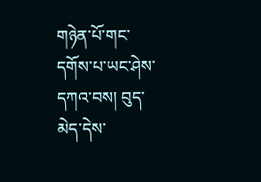གཉེན་པོ་གང་དགོས་པ་ཡང་ཤེས་དཀའ་བས། བུད་མེད་དེས་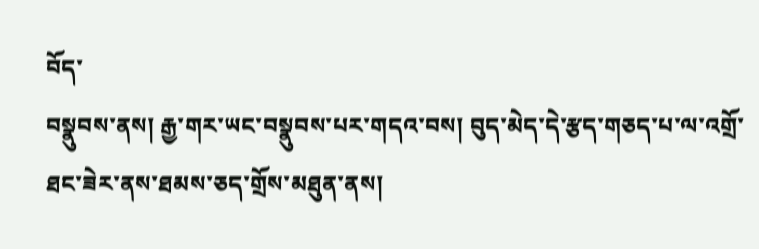བོད་
བསྣུབས་ནས། རྒྱ་གར་ཡང་བསྣུབས་པར་གདའ་བས། བུད་མེད་དེ་རྩད་གཅད་པ་ལ་འགྲོ་
ཐང་ཟེར་ནས་ཐམས་ཅད་གྲོས་མཐུན་ནས།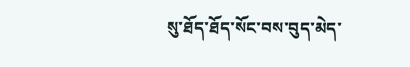སུ་ཐོད་ཐོད་སོང་བས་བུད་མེད་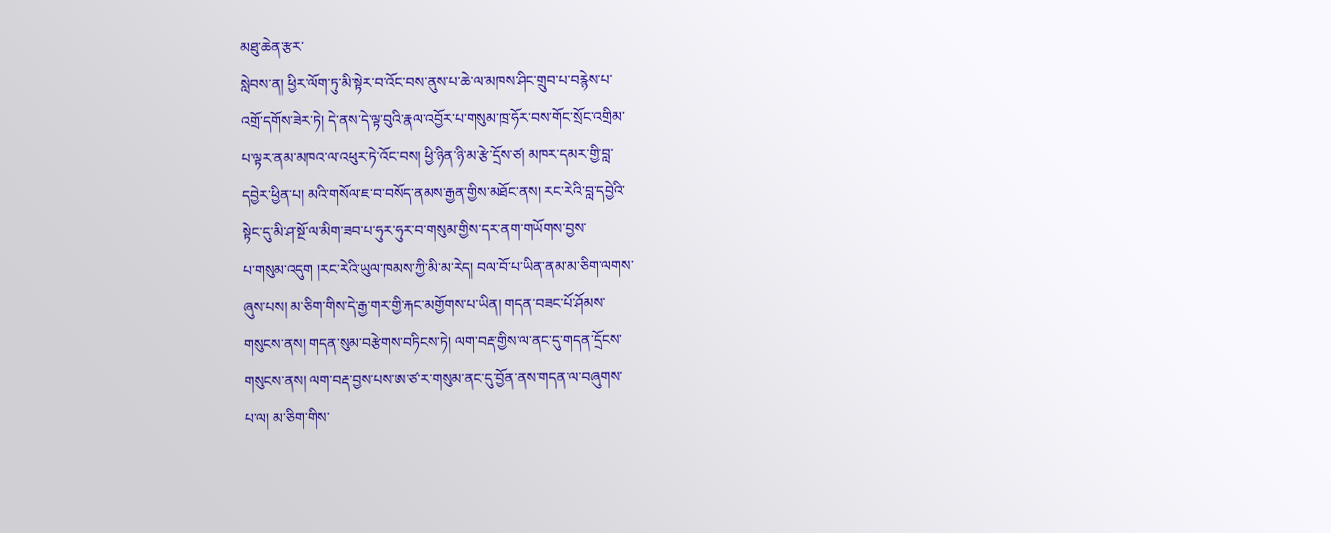མཐུ་ཆེན་རྩར་
སླེབས་ན། ཕྱིར་ལོག་ཏུ་མི་སྟེར་བ་འོང་བས་ནུས་པ་ཆེ་ལ་མཁས་ཤིང་གྲུབ་པ་བརྙེས་པ་
འགྲོ་དགོས་ཟེར་ཏེ། དེ་ནས་དེ་ལྟ་བུའི་རྣལ་འབྱོར་པ་གསུམ་ཁྲ་ཧོར་བས་གོང་སྲོང་འགྲིམ་
པ་ལྟར་ནམ་མཁའ་ལ་འཕུར་ཏེ་འོང་བས། ཕྱི་ཉིན་ཉི་མ་རྩེ་དྲོས་ཙ། མཁར་དམར་གྱི་བླ་
དབྱེར་ཕྱིན་པ། མའི་གསོལ་ཇ་བ་བསོད་ནམས་རྒྱན་གྱིས་མཐོང་ནས། རང་རེའི་བླ་དབྱེའི་
སྟེང་དུ་མི་ཤ་སྔོ་ལ་མིག་ཟབ་པ་ཧུར་ཧུར་བ་གསུམ་གྱིས་དར་ནག་གཡོགས་བྱས་
པ་གསུམ་འདུག །རང་རེའི་ཡུལ་ཁམས་ཀྱི་མི་མ་རེད། བལ་བོ་པ་ཡིན་ནམ་མ་ཅིག་ལགས་
ཞུས་པས། མ་ཅིག་གིས་དེ་རྒྱ་གར་གྱི་རྐང་མགྱོགས་པ་ཡིན། གདན་བཟང་པོ་ཤོམས་
གསུངས་ནས། གདན་སུམ་བརྩེགས་བཏིངས་ཏེ། ལག་བརྡ་གྱིས་ལ་ནང་དུ་གདན་དྲོངས་
གསུངས་ནས། ལག་བརྡ་བྱས་པས་ཨ་ཙ་ར་གསུམ་ནང་དུ་བྱོན་ནས་གདན་ལ་བཞུགས་
པ་ལ། མ་ཅིག་གིས་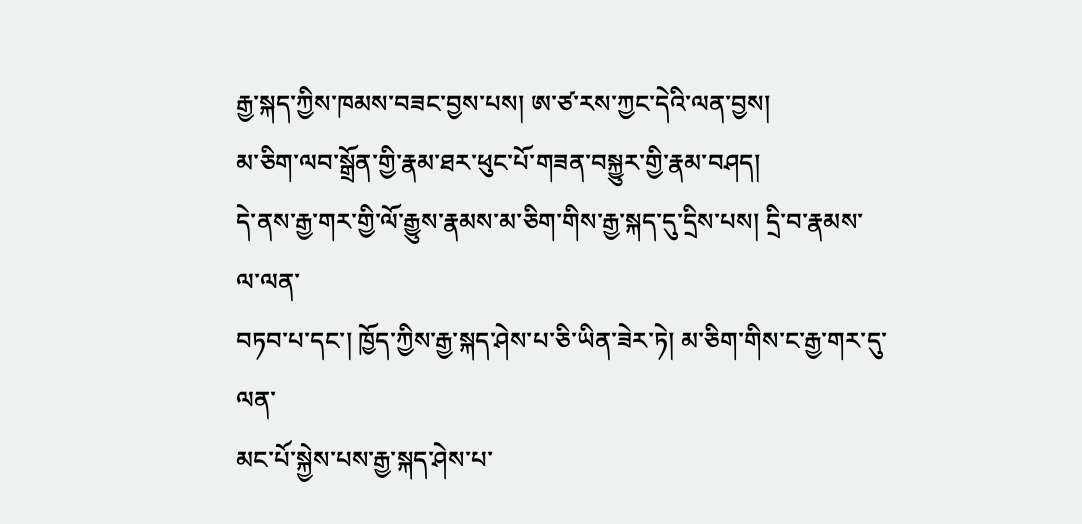རྒྱ་སྐད་ཀྱིས་ཁམས་བཟང་བྱས་པས། ཨ་ཙ་རས་ཀྱང་དེའི་ལན་བྱས།
མ་ཅིག་ལབ་སྒྲོན་གྱི་རྣམ་ཐར་ཕུང་པོ་གཟན་བསྐྱུར་གྱི་རྣམ་བཤད།
དེ་ནས་རྒྱ་གར་གྱི་ལོ་རྒྱུས་རྣམས་མ་ཅིག་གིས་རྒྱ་སྐད་དུ་དྲིས་པས། དྲི་བ་རྣམས་ལ་ལན་
བཏབ་པ་དང་། ཁྱོད་ཀྱིས་རྒྱ་སྐད་ཤེས་པ་ཅི་ཡིན་ཟེར་ཏེ། མ་ཅིག་གིས་ང་རྒྱ་གར་དུ་ལན་
མང་པོ་སྐྱེས་པས་རྒྱ་སྐད་ཤེས་པ་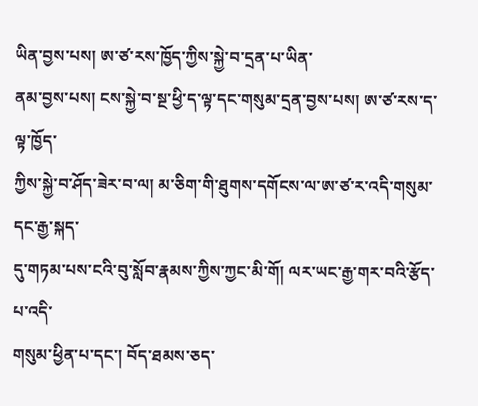ཡིན་བྱས་པས། ཨ་ཙ་རས་ཁྱོད་ཀྱིས་སྐྱེ་བ་དྲན་པ་ཡིན་
ནམ་བྱས་པས། ངས་སྐྱེ་བ་སྔ་ཕྱི་ད་ལྟ་དང་གསུམ་དྲན་བྱས་པས། ཨ་ཙ་རས་ད་ལྟ་ཁྱོད་
ཀྱིས་སྐྱེ་བ་ཤོད་ཟེར་བ་ལ། མ་ཅིག་གི་ཐུགས་དགོངས་ལ་ཨ་ཙ་ར་འདི་གསུམ་དང་རྒྱ་སྐད་
དུ་གཏམ་པས་ངའི་བུ་སློབ་རྣམས་ཀྱིས་ཀྱང་མི་གོ། ལར་ཡང་རྒྱ་གར་བའི་རྩོད་པ་འདི་
གསུམ་ཕྱིན་པ་དང་། བོད་ཐམས་ཅད་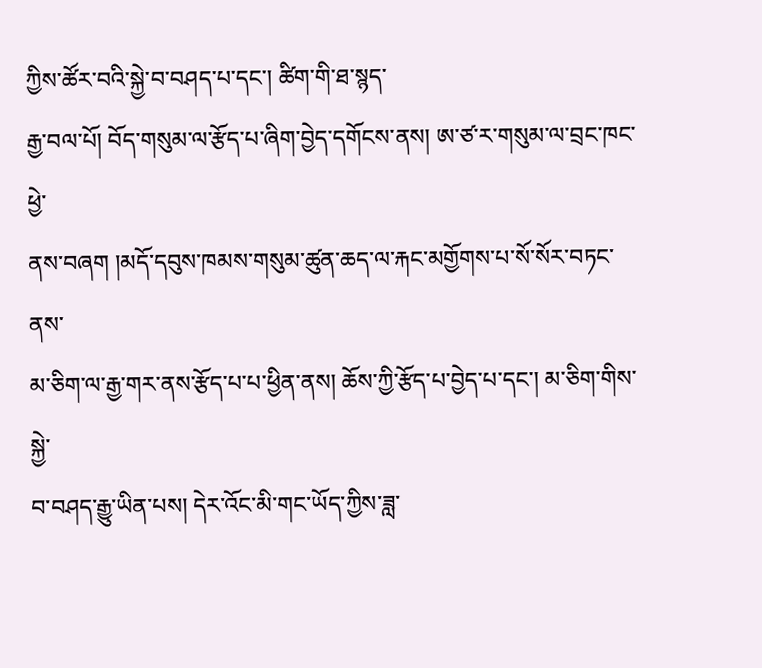ཀྱིས་ཚོར་བའི་སྐྱེ་བ་བཤད་པ་དང་། ཚིག་གི་ཐ་སྙད་
རྒྱ་བལ་པོ། བོད་གསུམ་ལ་རྩོད་པ་ཞིག་བྱེད་དགོངས་ནས། ཨ་ཙ་ར་གསུམ་ལ་བྲང་ཁང་ཕྱེ་
ནས་བཞག །མདོ་དབུས་ཁམས་གསུམ་ཚུན་ཆད་ལ་རྐང་མགྱོགས་པ་སོ་སོར་བཏང་ནས་
མ་ཅིག་ལ་རྒྱ་གར་ནས་རྩོད་པ་པ་ཕྱིན་ནས། ཆོས་ཀྱི་རྩོད་པ་བྱེད་པ་དང་། མ་ཅིག་གིས་སྐྱེ་
བ་བཤད་རྒྱུ་ཡིན་པས། དེར་འོང་མི་གང་ཡོད་ཀྱིས་ཟླ་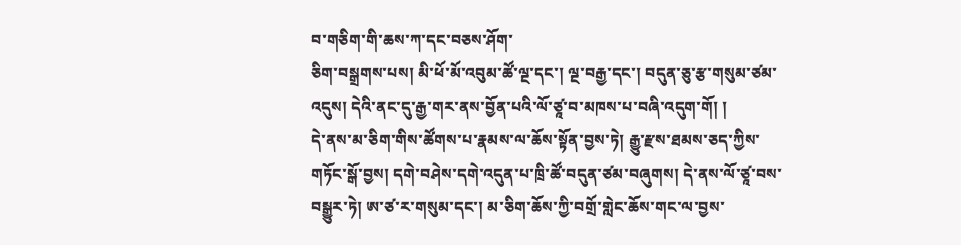བ་གཅིག་གི་ཆས་ཀ་དང་བཅས་ཤོག་
ཅིག་བསྒྲགས་པས། མི་ཕོ་མོ་འབུམ་ཚོ་ལྔ་དང་། ལྔ་བརྒྱ་དང་། བདུན་ཅུ་རྩ་གསུམ་ཙམ་
འདུས། དེའི་ནང་དུ་རྒྱ་གར་ནས་བྱོན་པའི་ལོ་ཙཱ་བ་མཁས་པ་བཞི་འདུག་གོ། །
དེ་ནས་མ་ཅིག་གིས་ཚོགས་པ་རྣམས་ལ་ཆོས་སྟོན་བྱས་ཏེ། རྒྱུ་རྫས་ཐམས་ཅད་ཀྱིས་
གཏོང་སྒོ་བྱས། དགེ་བཤེས་དགེ་འདུན་པ་ཁྲི་ཚོ་བདུན་ཙམ་བཞུགས། དེ་ནས་ལོ་ཙཱ་བས་
བསྒྱུར་ཏེ། ཨ་ཙ་ར་གསུམ་དང་། མ་ཅིག་ཆོས་ཀྱི་བགྲོ་གླེང་ཆོས་གང་ལ་བྱས་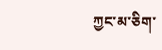ཀྱང་མ་ཅིག་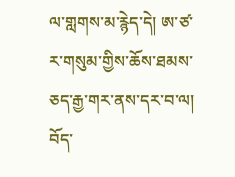ལ་གླགས་མ་རྙེད་དེ། ཨ་ཙ་ར་གསུམ་གྱིས་ཆོས་ཐམས་ཅད་རྒྱ་གར་ནས་དར་བ་ལ། བོད་